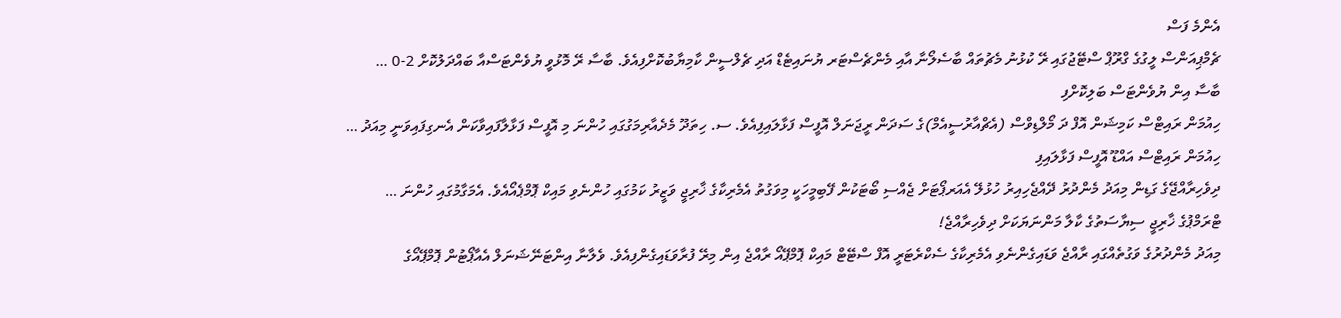އެންމެ ފަސް
ޗެމްޕިއަންސް ލީގުގެ ގްރޫޕް ސްޓޭޖުގައި ރޭ ކުޅުނު މެޗުތައް ބާސެލޯނާ އާއި މެންޗެސްޓަރ ޔުނައިޓެޑް އަދި ޗެލްސީން ކާމިޔާބުކޮށްފިއެވެ. ބާސާ ރޭ މޮޅުވީ ޔުވެންޓަސްއާ ބައްދަލުކޮށް 2-0 …
ބާސާ އިން ޔުވެންޓަސް ބަލިކޮށްފި
ހިއުމަން ރައިޓްސް ކަމިޝަން އޮފް ދަ މޯލްޑިވްސް (އެޗްއާރުސީއެމް)ގެ ސަދަން ރީޖަނަލް އޮފީސް ފަޅާލައިފިއެވެ. ސ. ހިތަދޫ މެދެއާރިމަގުގައި ހުންނަ މި އޮފީސް ފަޅާލާފައިވާކަން އެނގިފައިވަނީ މިއަދު …
ހިއުމަން ރައިޓްސް އައްޑޫ އޮފީސް ފަޅާލައިފި
ދިވެހިރާއްޖޭގެ ގަޑިން މިއަދު މެންދުރު ދޭއްޖެހިއިރު ހުޅުލޭ އެއަރޕޯޓަށް ޖެއްސި ބޯޓަކުން ފޭބިމީހަކީ މިވަގުތު އެމެރިކާގެ ޚާރިޖީ ވަޒީރު ކަމުގައި ހުންނެވި މައިކް ޕޮމްޕެއޯއެވެ. އެމަގާމުގައި ހުންނަ …
ޓްރަމްޕުގެ ޚާރިޖީ ސިޔާސަތުގެ ކާލާ މަންނަޔަކަށް ދިވެހިރާއްޖެ!
މިއަދު މެންދުރުގެ ވަގުތެއްގައި ރާއްޖެ ވަޑައިގެންނެވި އެމެރިކާގެ ސެކްރެޓަރީ އޮފް ސްޓޭޓް މައިކް ޕޮމްޕޭއޯ ރާއްޖެ އިން މިރޭ ފުރާވަޑައިގެންފިއެވެ. ވެލާނާ އިންޓަނޭޝަނަލް އެއާޕޯޓުން ޕޮމްޕޭއޯގެ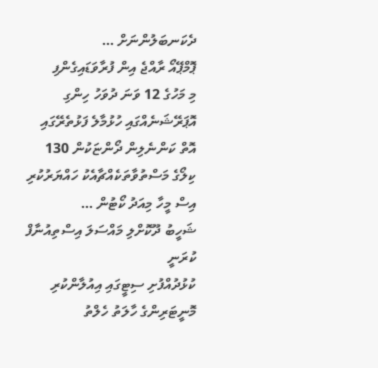ދެކަނބަލުންނަށް …
ޕޮމްޕޭއޯ ރާއްޖެ އިން ފުރާވަޑައިގެންފި
މި މަހުގެ 12 ވަނަ ދުވަހު ހިންގި އޮޕަރޭޝަނެއްގައި ހުޅުމާލެ ފަޅުތެރޭގައި އޮތް ކަންނެލިން ދޯންޏަކުން 130 ކިލޯގެ މަސްތުވާތަކެއްޗާއެކު ހައްޔަރުކުރި އިސް މީހާ މިއަދު ކޯޓުން …
ޝަހީބު ދޫކޮށްލި މައްސަލަ އިސްތިއުނާފް ކުރަނީ
ކުޅުދުއްފުށި ސިޓީގައި އިއުލާންކުރި މޮނީޓަރިންގެ ހާލަތު ހެލްތު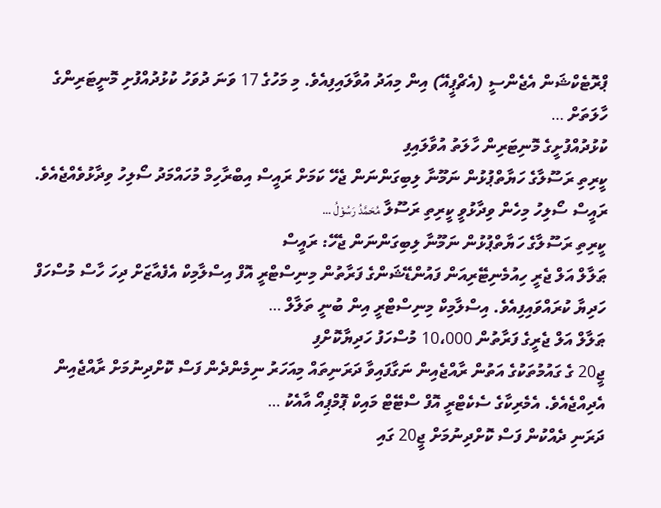ޕްރޮޓެކްޝަން އެޖެންސީ (އެޗްޕީއޭ) އިން މިއަދު އުވާލައިފިއެވެ. މި މަހުގެ 17 ވަނަ ދުވަހު ކުޅުދުއްފުށި މޮނީޓަރިންގެ ހާލަތަށް …
ކުޅުދުއްފުށީގެ މޮނިޓަރިން ހާލަތު އުވާލައިފި
ކީރިތި ރަސޫލާގެ ހަޔާތްޕުޅުން ނަމޫނާ ލިބިގަންނަން ޖެހޭ ކަމަށް ރައީސް އިބްރާހިމް މުހައްމަދު ސޯލިހު ވިދާޅުވެއްޖެއެވެ. ރައީސް ސޯލިހު މިހެން ވިދާޅުވީ ކީރިތި ރަސޫލާ مُحَمَّدُ رَسُوْلُ …
ކީރިތި ރަސޫލާގެ ހަޔާތްޕުޅުން ނަމޫނާ ލިބިގަންނަން ޖެހޭ: ރައީސް
ޠަލާލް އަލް ޖެރީ ހިއުމެނިޓޭރިއަން ފައުންޑޭޝަންގެ ފަރާތުން މިނިސްޓްރީ އޮފް އިސްލާމިކް އެފެއާޒަށް ދިހަ ހާސް މުސްހަފް ހަދިޔާ ކުރައްވައިފިއެވެ. އިސްލާމިކް މިނިސްޓްރީ އިން ބުނީ ތަލާލް …
ޠަލާލް އަލް ޖެރީގެ ފަރާތުން 10،000 މުސްހަފު ހަދިޔާކޮށްފި
ޖީ20 ގެ ގައުމުތަކުގެ އަތުން ރާއްޖެއިން ނަގާފައިވާ ދަރަނިތައް މިއަހަރު ނިމެންދެން ފަސް ކޮށްދިނުމަށް ރާއްޖެއިން އެދިއްޖެއެވެ. އެމެރިކާގެ ސެކެޓްރީ އޮފް ސްޓޭޓް މައިކް ޕޮމްޕިއޯ އާއެކު …
ދަރަނި ދެއްކުން ފަސް ކޮށްދިނުމަށް ޖީ20 ގައި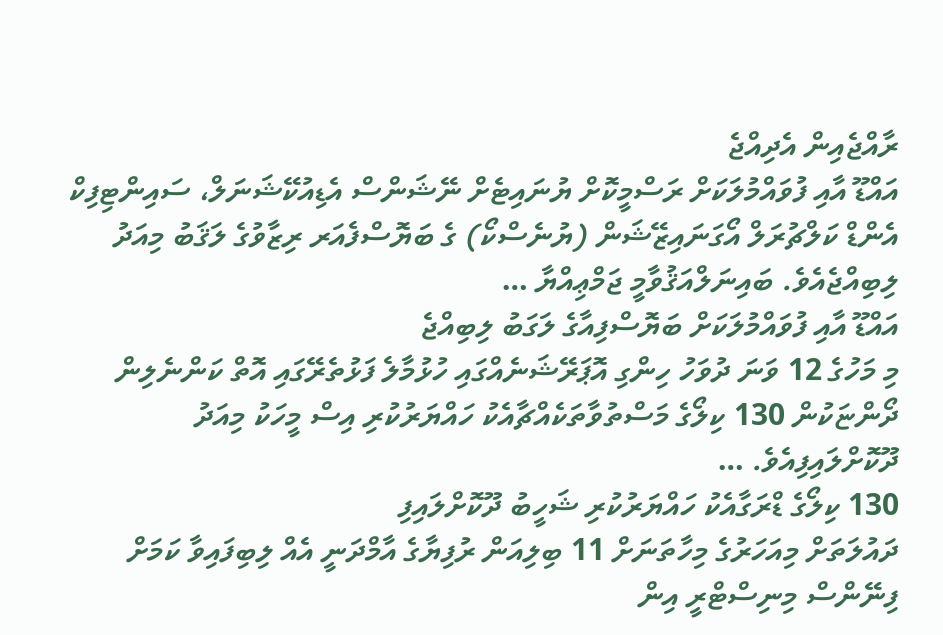ރާއްޖެއިން އެދިއްޖެ
އައްޑޫ އާއި ފުވައްމުލަކަށް ރަސްމީކޮށް ޔުނައިޓެށް ނޭޝަންސް އެޑިއުކޭޝަނަލް، ސައިންޓިފިކް އެންޑް ކަލްޗުރަލް އޯގަނައިޒޭޝަން (ޔުނެސްކޯ) ގެ ބަޔޮސްފެއަރ ރިޒާވުގެ ލަޤަބު މިއަދު ލިބިއްޖެއެވެ. ބައިނަލްއަޤުވާމީ ޖަމްޢިއްޔާ …
އައްޑޫ އާއި ފުވައްމުލަކަށް ބަޔޮސްފިއާގެ ލަގަބު ލިބިއްޖެ
މި މަހުގެ 12 ވަނަ ދުވަހު ހިންގި އޮޕަރޭޝަނެއްގައި ހުޅުމާލެ ފަޅުތެރޭގައި އޮތް ކަންނެލިން ދޯންޏަކުން 130 ކިލޯގެ މަސްތުވާތަކެއްޗާއެކު ހައްޔަރުކުރި އިސް މީހަކު މިއަދު ދޫކޮށްލައިފިއެވެ. …
130 ކިލޯގެ ޑްރަގާއެކު ހައްޔަރުކުރި ޝަހީބު ދޫކޮށްލައިފި
ދައުލަތަށް މިއަހަރުގެ މިހާތަނަށް 11 ބިލިއަން ރުފިޔާގެ އާމްދަނީ އެއް ލިބިފައިވާ ކަމަށް ފިނޭންސް މިނިސްޓްރީ އިން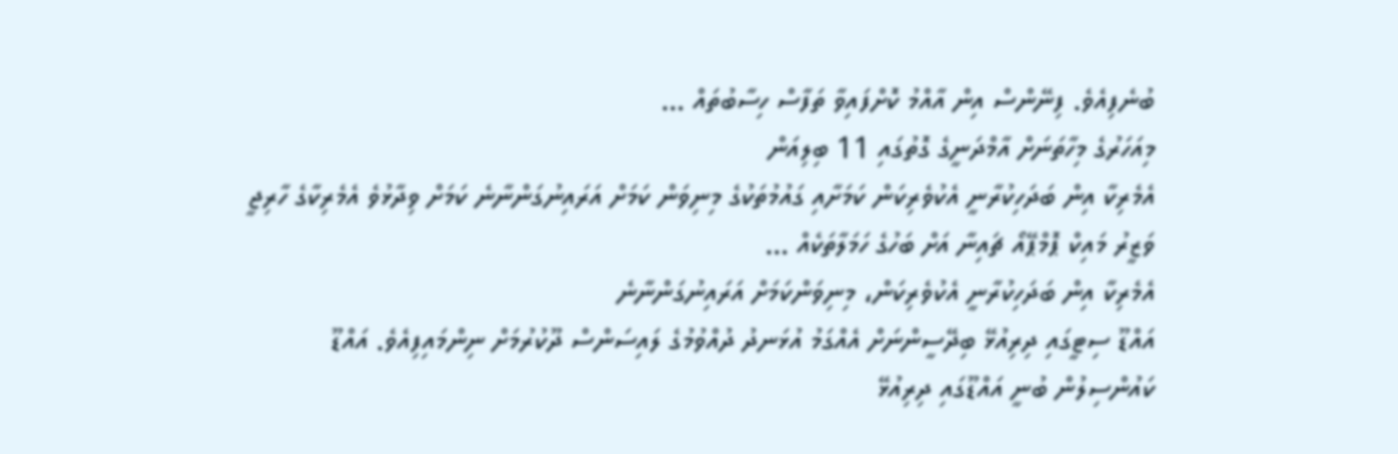ބުނެފިއެވެ. ފިނޭންސް އިން އާއްމު ކޮށްފައިވާ ތަފާސް ހިސާބުތައް …
މިއަހަރުގެ މިހާތަނަށް އާމްދަނީގެ ގޮތުގައި 11 ބިލިއަން
އެމެރިކާ އިން ބަދަހިކުރާނީ އެކުވެރިކަން ކަމަށާއި ގައުމުތަކުގެ މިނިވަން ކަމަށް އަރައިނުގަންނާނެ ކަމަށް ވިދާޅުވެ އެމެރިކާގެ ހާރިޖީ ވަޒީރު މައިކް ޕޮމްޕޭއޯ ޗައިނާ އަށް ބަހުގެ ހަމަލާތަކެއް …
އެމެރިކާ އިން ބަދަހިކުރާނީ އެކުވެރިކަން، މިނިވަންކަމަށް އަރައިނުގަންނާނެ
އައްޑޫ ސިޓީގައި ދިރިއުޅޭ ބިދޭސީންނަށް އެއްގަމު އުޅަނދު ދުއްވުމުގެ ލައިސަންސް ދޫކުރުމަށް ނިންމައިފިއެވެ. އައްޑޫ ކައުންސިލުން ބުނީ އައްޑޫގައި ދިރިއުޅޭ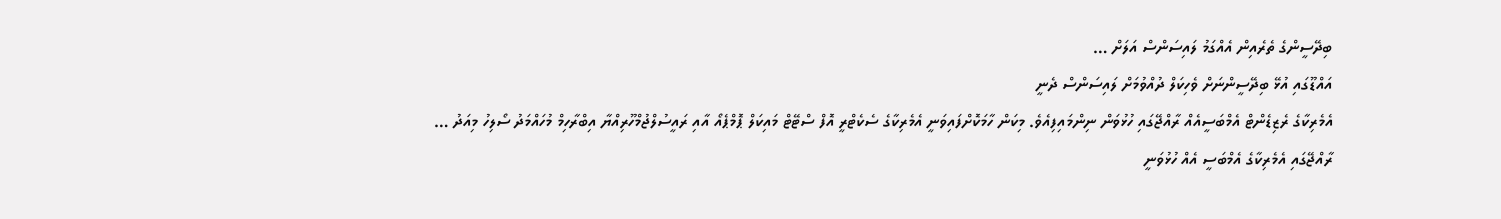ބިދޭސީންގެ ތެރެއިން އެއްގަމު ލައިސަންސް އަލަށް …
އައްޑޫގައި އުޅޭ ބިދޭސީންނަށް ވެހިކަލް ދުއްވުމަށް ލައިސަންސް ދެނީ
އެމެރިކާގެ ރެޒިޑެންޓް އެމްބަސީއެއް ރާއްޖޭގައި ހުޅުވަން ނިންމައިފިއެވެ. މިކަން ހާމަކޮށްފައިވަނީ އެމެރިކާގެ ސެކެޓްރީ އޮފް ސްޓޭޓް މައިކަލް ޕޮމްޕެއޯ އާއި ރައީސުލްޖުމްހޫރިއްޔާ އިބްރާހިމް މުހައްމަދު ސޯލިހު މިއަދު …
ރާއްޖޭގައި އެމެރިކާގެ އެމްބަސީ އެއް ހުޅުވަނީ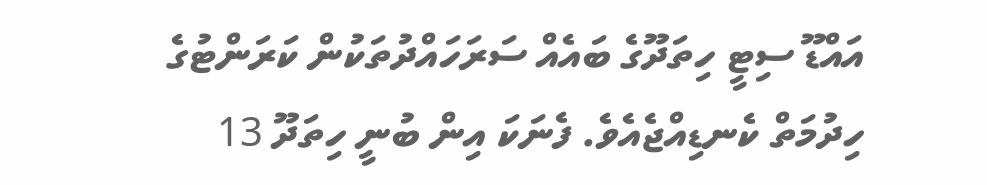އައްޑޫ ސިޓީ ހިތަދޫގެ ބައެއް ސަރަހައްދުތަކުން ކަރަންޓުގެ ހިދުމަތް ކެނޑިއްޖެއެވެ. ފެނަކަ އިން ބުނީ ހިތަދޫ 13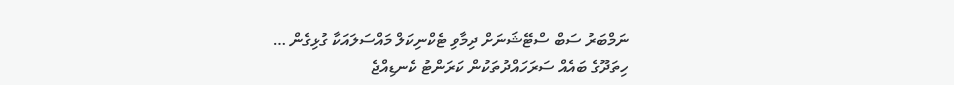ނަމްބަރު ސަބް ސްޓޭޝަނަށް ދިމާވި ޓެކްނިކަލް މައްސަލައަކާ ގުޅިގެން …
ހިތަދޫގެ ބައެއް ސަރަހައްދުތަކުން ކަރަންޓު ކެނޑިއްޖެ